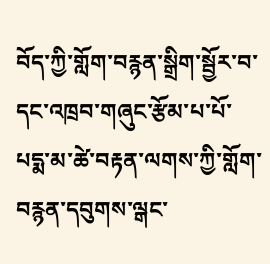བོད་ཀྱི་གློག་བརྙན་སྒྲིག་སྦྱོར་བ་དང་འཁྲབ་གཞུང་རྩོམ་པ་པོ་པདྨ་མ་ཚེ་བརྟན་ལགས་ཀྱི་གློག་བརྙན་དབུགས་ལྒང་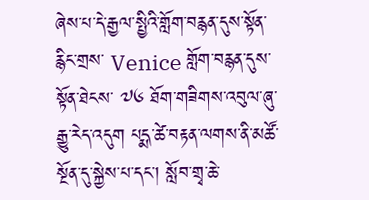ཞེས་པ་དེ་རྒྱལ་སྤྱིའི་གློག་བརྙན་དུས་སྟོན་རྙིང་གྲས་ Venice གློག་བརྙན་དུས་སྟོན་ཐེངས་ ༧༦ ཐོག་གཟིགས་འབུལ་ཞུ་རྒྱུ་རེད་འདུག པདྨ་ཚེ་བརྟན་ལགས་ནི་མཚོ་སྔོན་དུ་སྐྱེས་པ་དང་། སློབ་གྲྭ་ཆེ་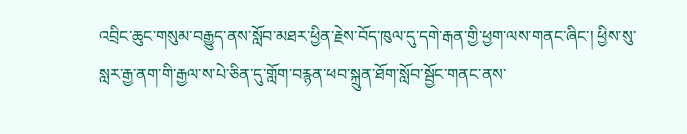འབྲིང་ཆུང་གསུམ་བརྒྱུད་ནས་སློབ་མཐར་ཕྱིན་རྗེས་བོད་ཁུལ་དུ་དགེ་རྒན་གྱི་ཕྱག་ལས་གནང་ཞིང་། ཕྱིས་སུ་སླར་རྒྱ་ནག་གི་རྒྱལ་ས་པེ་ཅིན་དུ་གློག་བརྙན་ཕབ་སྐྲུན་ཐོག་སློབ་སྦྱོང་གནང་ནས་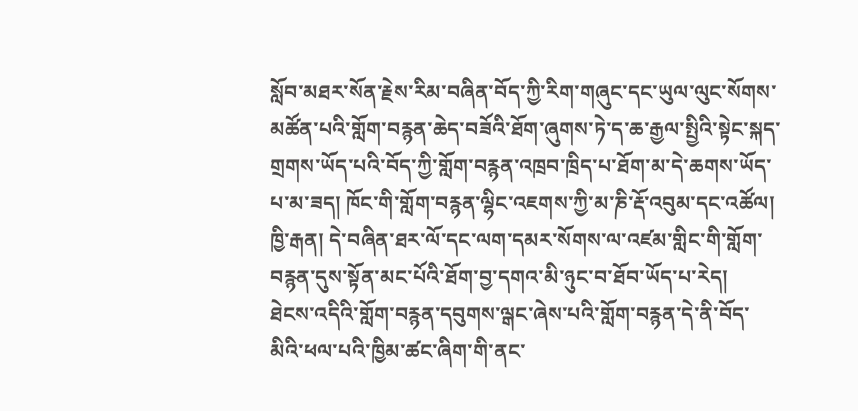སློབ་མཐར་སོན་རྗེས་རིམ་བཞིན་བོད་ཀྱི་རིག་གཞུང་དང་ཡུལ་ལུང་སོགས་མཚོན་པའི་གློག་བརྙན་ཆེད་བཟོའི་ཐོག་ཞུགས་ཏེ་ད་ཆ་རྒྱལ་སྤྱིའི་སྟེང་སྐད་གྲགས་ཡོད་པའི་བོད་ཀྱི་གློག་བརྙན་འཁྲབ་ཁྲིད་པ་ཐོག་མ་དེ་ཆགས་ཡོད་པ་མ་ཟད། ཁོང་གི་གློག་བརྙན་ལྷིང་འཇགས་ཀྱི་མ་ཎི་རྡོ་འབུམ་དང་འཚོལ། ཁྱི་རྒན། དེ་བཞིན་ཐར་ལོ་དང་ལག་དམར་སོགས་ལ་འཛམ་གླིང་གི་གློག་བརྙན་དུས་སྟོན་མང་པོའི་ཐོག་བྱ་དགའ་མི་ཉུང་བ་ཐོབ་ཡོད་པ་རེད།  ཐེངས་འདིའི་གློག་བརྙན་དབུགས་ལྒང་ཞེས་པའི་གློག་བརྙན་དེ་ནི་བོད་མིའི་ཕལ་པའི་ཁྱིམ་ཚང་ཞིག་གི་ནང་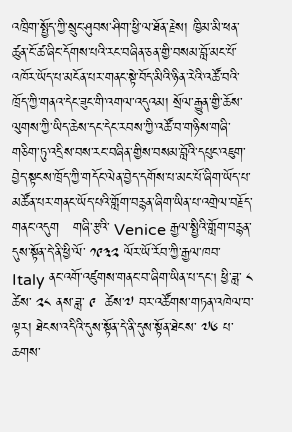འཁྲིག་སྤྱོད་ཀྱི་སྲུང་ཤུབས་ཤིག་ཕྱི་ལ་ཐོན་རྗེས། ཁྱིམ་མི་ཕན་ཚུན་ངོ་ཚ་ཞིང་དོགས་པའི་རང་བཞིན་ཅན་གྱི་བསམ་བློ་མང་པོ་འཁོར་ཡོད་པ་མངོན་པར་གནང་སྟེ་བོད་མིའི་ཉིན་རེའི་འཚོ་བའི་ཁྲོད་ཀྱི་གནའ་དེང་ཟུང་གི་འགལ་འདུའམ། སྲོལ་རྒྱུན་གྱི་ཆོས་ལུགས་ཀྱི་ཡིད་ཆེས་དང་དེང་རབས་ཀྱི་འཚོ་བ་གཉིས་གཞི་གཅིག་ཏུ་འདྲིས་བས་རང་བཞིན་གྱིས་བསམ་བློའི་དཔུང་འཇུག་བྱེད་སྟངས་ཁྲོད་ཀྱི་གདོང་ལེན་བྱེད་དགོས་པ་མང་པོ་ཞིག་ཡོད་པ་མཚོན་པར་གནང་ཡོད་པའི་གློག་བརྙན་ཞིག་ཡིན་པ་འགྲེལ་བརྗོད་གནང་འདུག   གཞི་རྩའི་ Venice རྒྱལ་སྤྱིའི་གློག་བརྙན་དུས་སྟོན་དེ་ནི་ཕྱི་ལོ་ ༡༩༣༢ ལོར་ཡོ་རོབ་ཀྱི་རྒྱལ་ཁབ་ Italy ནང་འགོ་འཛུགས་གནང་བ་ཞིག་ཡིན་པ་དང། ཕྱི་ཟླ་ ༨  ཚེས་ ༢༨ ནས་ཟླ་ ༩  ཚེས་༧ བར་འཚོགས་གཏན་འཁེལ་བ་ལྟར། ཐེངས་འདིའི་དུས་སྟོན་དེ་ནི་དུས་སྟོན་ཐེངས་ ༧༦ པ་ཆགས་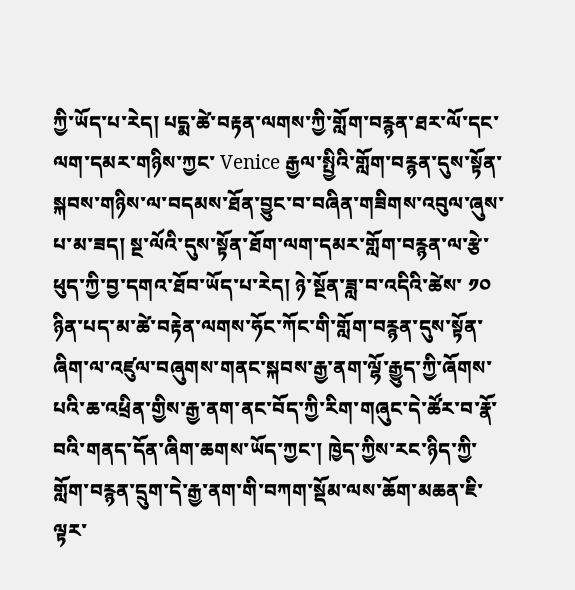ཀྱི་ཡོད་པ་རེད། པདྨ་ཚེ་བརྟན་ལགས་ཀྱི་གློག་བརྙན་ཐར་ལོ་དང་ལག་དམར་གཉིས་ཀྱང་ Venice རྒྱལ་སྤྱིའི་གློག་བརྙན་དུས་སྟོན་སྐབས་གཉིས་ལ་བདམས་ཐོན་བྱུང་བ་བཞིན་གཟིགས་འབུལ་ཞུས་པ་མ་ཟད། སྔ་ལོའི་དུས་སྟོན་ཐོག་ལག་དམར་གློག་བརྙན་ལ་རྩེ་ཕུད་ཀྱི་བྱ་དགའ་ཐོབ་ཡོད་པ་རེད། ཉེ་སྔོན་ཟླ་བ་འདིའི་ཚེས་ ༡༠ ཉིན་པད་མ་ཚེ་བརྟེན་ལགས་ཧོང་ཀོང་གི་གློག་བརྙན་དུས་སྟོན་ཞིག་ལ་འཛུལ་བཞུགས་གནང་སྐབས་རྒྱ་ནག་ལྷོ་རྒྱུད་ཀྱི་ཞོགས་པའི་ཆ་འཕྲིན་གྱིས་རྒྱ་ནག་ནང་བོད་ཀྱི་རིག་གཞུང་དེ་ཚོར་བ་རྣོ་བའི་གནད་དོན་ཞིག་ཆགས་ཡོད་ཀྱང་། ཁྱེད་ཀྱིས་རང་ཉིད་ཀྱི་གློག་བརྙན་དྲུག་དེ་རྒྱ་ནག་གི་བཀག་སྡོམ་ལས་ཆོག་མཆན་ཇི་ལྟར་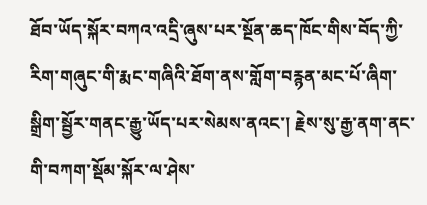ཐོབ་ཡོད་སྐོར་བཀའ་འདྲི་ཞུས་པར་སྔོན་ཆད་ཁོང་གིས་བོད་ཀྱི་རིག་གཞུང་གི་རྨང་གཞིའི་ཐོག་ནས་གློག་བརྙན་མང་པོ་ཞིག་སྒྲིག་སྦྱོར་གནང་རྒྱུ་ཡོད་པར་སེམས་ནའང་། རྗེས་སུ་རྒྱ་ནག་ནང་གི་བཀག་སྡོམ་སྐོར་ལ་ཤེས་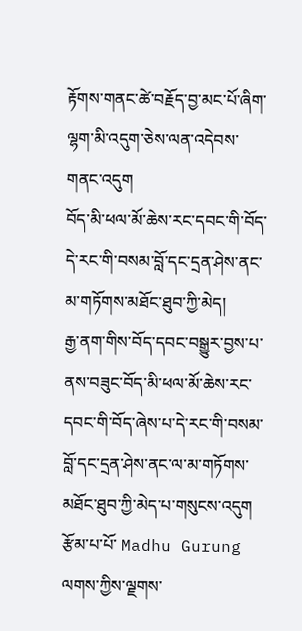རྟོགས་གནང་ཚེ་བརྗོད་བྱ་མང་པོ་ཞིག་ལྷག་མི་འདུག་ཅེས་ལན་འདེབས་གནང་འདུག
བོད་མི་ཕལ་མོ་ཆེས་རང་དབང་གི་བོད་དེ་རང་གི་བསམ་བློ་དང་དྲན་ཤེས་ནང་མ་གཏོགས་མཐོང་ཐུབ་ཀྱི་མེད།
རྒྱ་ནག་གིས་བོད་དབང་བསྒྱུར་བྱས་པ་ནས་བཟུང་བོད་མི་ཕལ་མོ་ཆེས་རང་དབང་གི་བོད་ཞེས་པ་དེ་རང་གི་བསམ་བློ་དང་དྲན་ཤེས་ནང་ལ་མ་གཏོགས་མཐོང་ཐུབ་ཀྱི་མེད་པ་གསུངས་འདུག རྩོམ་པ་པོ་ Madhu Gurung ལགས་ཀྱིས་ལྗགས་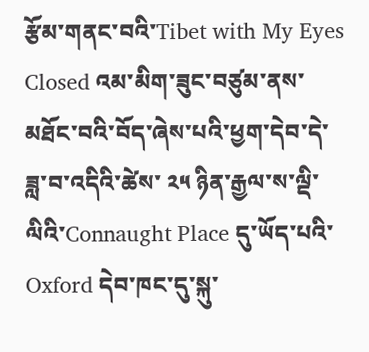རྩོམ་གནང་བའི་Tibet with My Eyes Closed འམ་མིག་ཟུང་བཙུམ་ནས་མཐོང་བའི་བོད་ཞེས་པའི་ཕྱག་དེབ་དེ་ཟླ་བ་འདིའི་ཚེས་ ༢༥ ཉིན་རྒྱལ་ས་ལྡི་ལིའི་Connaught Place དུ་ཡོད་པའི་ Oxford དེབ་ཁང་དུ་སྐུ་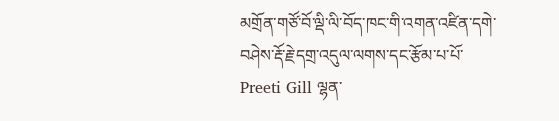མགྲོན་གཙོ་བོ་ལྡི་ལི་བོད་ཁང་གི་འགན་འཛིན་དགེ་བཤེས་རྡོ་རྗེ་དགྲ་འདུལ་ལགས་དང་རྩོམ་པ་པོ་ Preeti Gill ལྷན་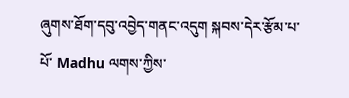ཞུགས་ཐོག་དབུ་འབྱེད་གནང་འདུག སྐབས་དེར་རྩོམ་པ་པོ་ Madhu ལགས་ཀྱིས་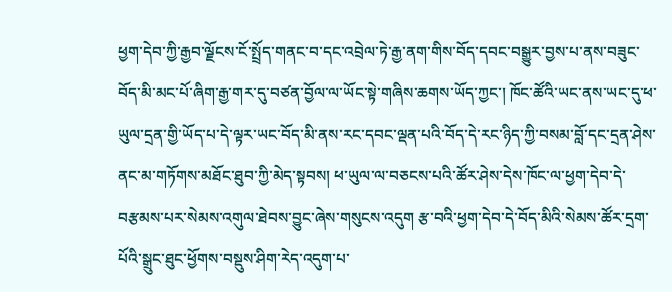ཕྱག་དེབ་ཀྱི་རྒྱབ་ལྗོངས་ངོ་སྤྲོད་གནང་བ་དང་འབྲེལ་ཏེ་རྒྱ་ནག་གིས་བོད་དབང་བསྒྱུར་བྱས་པ་ནས་བཟུང་བོད་མི་མང་པོ་ཞིག་རྒྱ་གར་དུ་བཙན་བྱོལ་ལ་ཡོང་སྟེ་གཞིས་ཆགས་ཡོད་ཀྱང་། ཁོང་ཚོའི་ཡང་ནས་ཡང་དུ་ཕ་ཡུལ་དྲན་གྱི་ཡོད་པ་དེ་ལྟར་ཡང་བོད་མི་ནས་རང་དབང་ལྡན་པའི་བོད་དེ་རང་ཉིད་ཀྱི་བསམ་བློ་དང་དྲན་ཤེས་ནང་མ་གཏོགས་མཐོང་ཐུབ་ཀྱི་མེད་སྟབས། ཕ་ཡུལ་ལ་བཅངས་པའི་ཚོར་ཤེས་དེས་ཁོང་ལ་ཕྱག་དེབ་དེ་བརྩམས་པར་སེམས་འགུལ་ཐེབས་བྱུང་ཞེས་གསུངས་འདུག རྩ་བའི་ཕྱག་དེབ་དེ་བོད་མིའི་སེམས་ཚོར་དྲག་པོའི་སྒྲུང་ཐུང་ཕྱོགས་བསྡུས་ཤིག་རེད་འདུག་པ་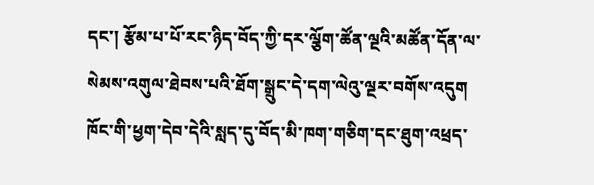དང་། རྩོམ་པ་པོ་རང་ཉིད་བོད་ཀྱི་དར་ལྕོག་ཚོན་ལྔའི་མཚོན་དོན་ལ་སེམས་འགུལ་ཐེབས་པའི་ཐོག་སྒྲུང་དེ་དག་ལེའུ་ལྔར་བགོས་འདུག   ཁོང་གི་ཕྱག་དེབ་དེའི་སླད་དུ་བོད་མི་ཁག་གཅིག་དང་ཐུག་འཕྲད་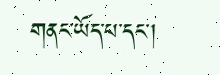གནང་ཡོད་པ་དང་།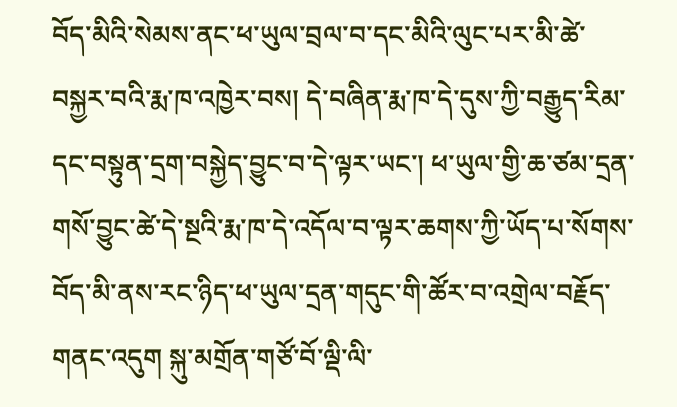བོད་མིའི་སེམས་ནང་ཕ་ཡུལ་བྲལ་བ་དང་མིའི་ལུང་པར་མི་ཚེ་བསྐྱར་བའི་རྨ་ཁ་འཁྱེར་བས། དེ་བཞིན་རྨ་ཁ་དེ་དུས་ཀྱི་བརྒྱུད་རིམ་དང་བསྟུན་དྲག་བསྐྱེད་བྱུང་བ་དེ་ལྟར་ཡང་། ཕ་ཡུལ་གྱི་ཆ་ཙམ་དྲན་གསོ་བྱུང་ཚེ་དེ་སྔའི་རྨ་ཁ་དེ་འདོལ་བ་ལྟར་ཆགས་ཀྱི་ཡོད་པ་སོགས་བོད་མི་ནས་རང་ཉིད་ཕ་ཡུལ་དྲན་གདུང་གི་ཚོར་བ་འགྲེལ་བརྗོད་གནང་འདུག སྐུ་མགྲོན་གཙོ་བོ་ལྡི་ལི་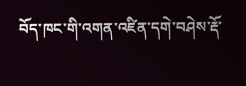བོད་ཁང་གི་འགན་འཛིན་དགེ་བཤེས་རྡོ་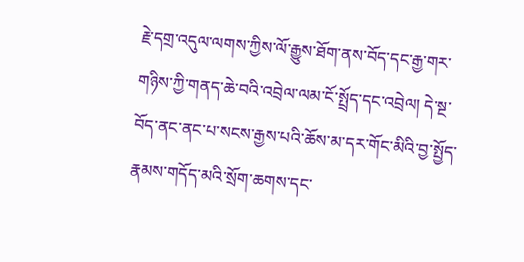རྗེ་དགྲ་འདུལ་ལགས་ཀྱིས་ལོ་རྒྱུས་ཐོག་ནས་བོད་དང་རྒྱ་གར་གཉིས་ཀྱི་གནད་ཆེ་བའི་འབྲེལ་ལམ་ངོ་སྤྲོད་དང་འབྲེལ། དེ་སྔ་བོད་ནང་ནང་པ་སངས་རྒྱས་པའི་ཆོས་མ་དར་གོང་མིའི་བྱ་སྤྱོད་རྣམས་གདོད་མའི་སྲོག་ཆགས་དང་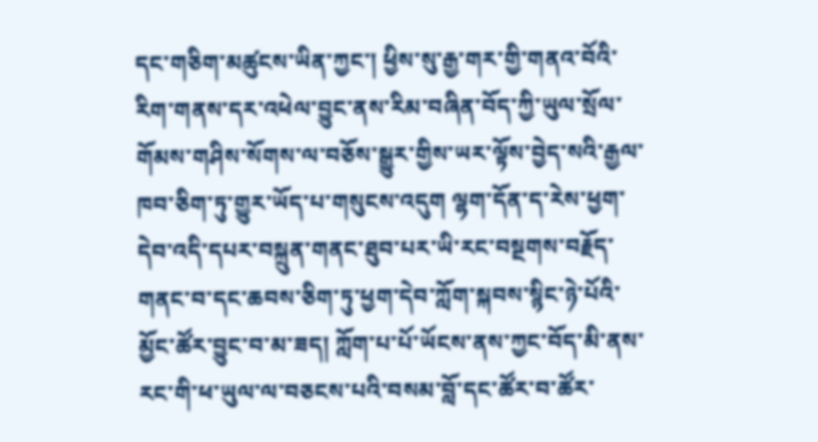དང་གཅིག་མཚུངས་ཡིན་ཀྱང་། ཕྱིས་སུ་རྒྱ་གར་གྱི་གནའ་བོའི་རིག་གནས་དར་འཕེལ་བྱུང་ནས་རིམ་བཞིན་བོད་ཀྱི་ཡུལ་སྲོལ་གོམས་གཤིས་སོགས་ལ་བཅོས་སྒྱུར་གྱིས་ཡར་ལྟོས་བྱེད་སའི་རྒྱལ་ཁབ་ཅིག་ཏུ་གྱུར་ཡོད་པ་གསུངས་འདུག ལྷག་དོན་ད་རེས་ཕྱག་དེབ་འདི་དཔར་བསྐྲུན་གནང་ཐུབ་པར་ཡི་རང་བསྔགས་བརྗོད་གནང་བ་དང་ཆབས་ཅིག་ཏུ་ཕྱག་དེབ་ཀློག་སྐབས་སྙིང་ཉེ་པོའི་མྱོང་ཚོར་བྱུང་བ་མ་ཟད། ཀློག་པ་པོ་ཡོངས་ནས་ཀྱང་བོད་མི་ནས་རང་གི་ཕ་ཡུལ་ལ་བཅངས་པའི་བསམ་བློ་དང་ཚོར་བ་ཚོར་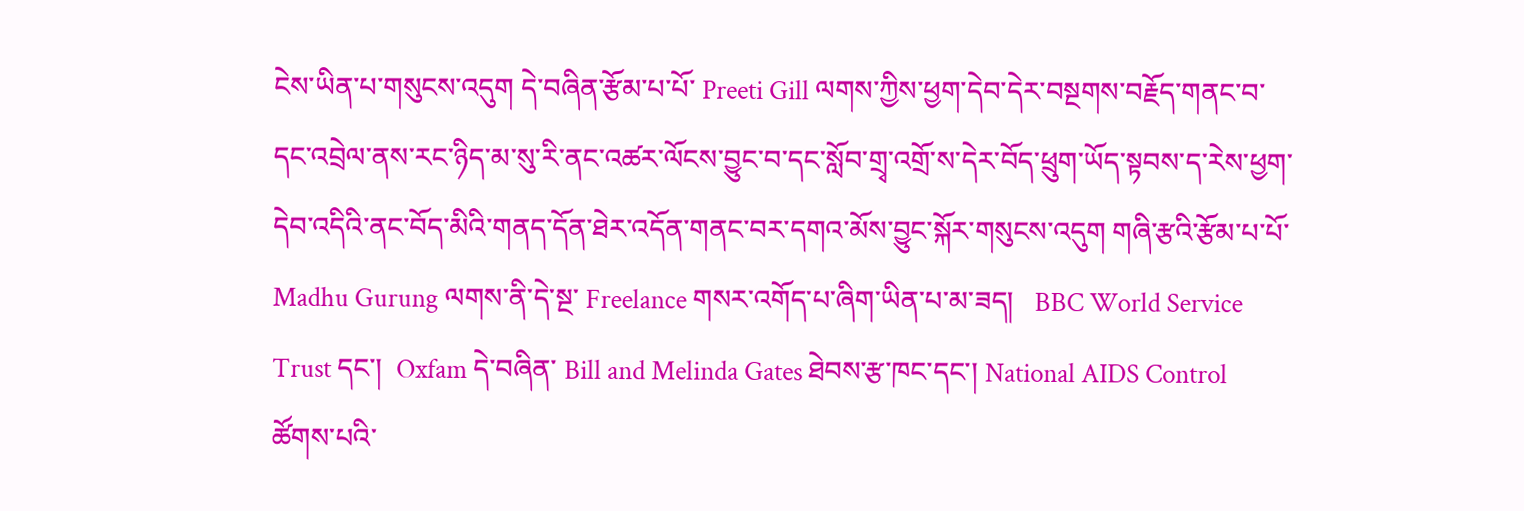ངེས་ཡིན་པ་གསུངས་འདུག དེ་བཞིན་རྩོམ་པ་པོ་ Preeti Gill ལགས་ཀྱིས་ཕྱག་དེབ་དེར་བསྔགས་བརྗོད་གནང་བ་དང་འབྲེལ་ནས་རང་ཉིད་མ་སུ་རི་ནང་འཚར་ལོངས་བྱུང་བ་དང་སློབ་གྲྭ་འགྲོ་ས་དེར་བོད་ཕྲུག་ཡོད་སྟབས་ད་རེས་ཕྱག་དེབ་འདིའི་ནང་བོད་མིའི་གནད་དོན་ཐེར་འདོན་གནང་བར་དགའ་མོས་བྱུང་སྐོར་གསུངས་འདུག གཞི་རྩའི་རྩོམ་པ་པོ་ Madhu Gurung ལགས་ནི་དེ་སྔ་ Freelance གསར་འགོད་པ་ཞིག་ཡིན་པ་མ་ཟད།   BBC World Service Trust དང་།  Oxfam དེ་བཞིན་ Bill and Melinda Gates ཐེབས་རྩ་ཁང་དང་། National AIDS Control ཚོགས་པའི་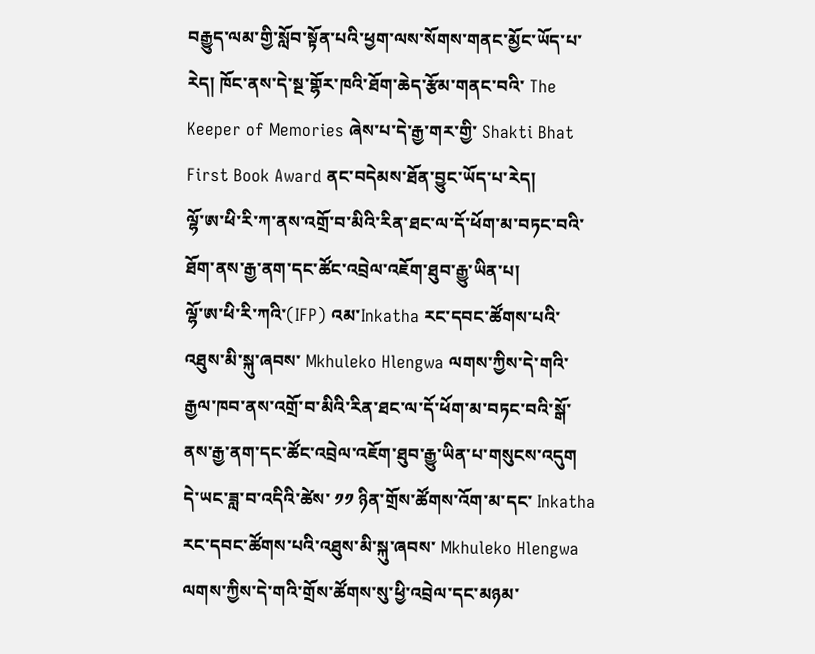བརྒྱུད་ལམ་གྱི་སློབ་སྟོན་པའི་ཕྱག་ལས་སོགས་གནང་མྱོང་ཡོད་པ་རེད། ཁོང་ནས་དེ་སྔ་གྷོར་ཁའི་ཐོག་ཆེད་རྩོམ་གནང་བའི་ The Keeper of Memories ཞེས་པ་དེ་རྒྱ་གར་གྱི་ Shakti Bhat First Book Award ནང་བདེམས་ཐོན་བྱུང་ཡོད་པ་རེད།
ལྷོ་ཨ་ཕི་རི་ཀ་ནས་འགྲོ་བ་མིའི་རིན་ཐང་ལ་དོ་ཕོག་མ་བཏང་བའི་ཐོག་ནས་རྒྱ་ནག་དང་ཚོང་འབྲེལ་འཇོག་ཐུབ་རྒྱུ་ཡིན་པ།
ལྷོ་ཨ་ཕི་རི་ཀའི་(IFP) འམ་Inkatha རང་དབང་ཚོགས་པའི་འཐུས་མི་སྐུ་ཞབས་ Mkhuleko Hlengwa ལགས་ཀྱིས་དེ་གའི་རྒྱལ་ཁབ་ནས་འགྲོ་བ་མིའི་རིན་ཐང་ལ་དོ་ཕོག་མ་བཏང་བའི་སྒོ་ནས་རྒྱ་ནག་དང་ཚོང་འབྲེལ་འཇོག་ཐུབ་རྒྱུ་ཡིན་པ་གསུངས་འདུག དེ་ཡང་ཟླ་བ་འདིའི་ཚེས་ ༡༡ ཉིན་གྲོས་ཚོགས་འོག་མ་དང་ Inkatha རང་དབང་ཚོགས་པའི་འཐུས་མི་སྐུ་ཞབས་ Mkhuleko Hlengwa ལགས་ཀྱིས་དེ་གའི་གྲོས་ཚོགས་སུ་ཕྱི་འབྲེལ་དང་མཉམ་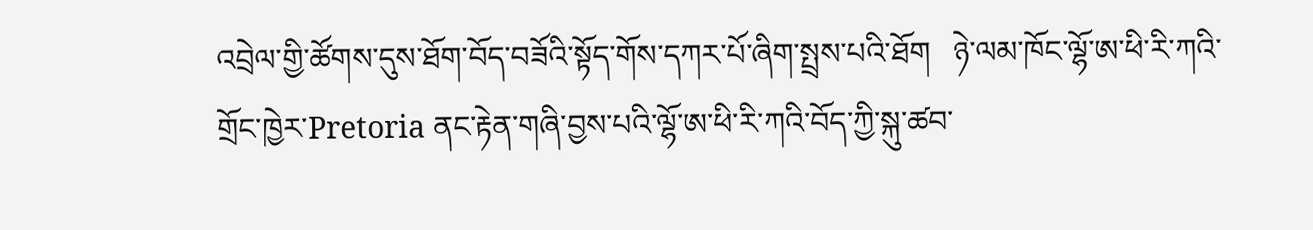འབྲེལ་གྱི་ཚོགས་དུས་ཐོག་བོད་བཟོའི་སྟོད་གོས་དཀར་པོ་ཞིག་སྤྲས་པའི་ཐོག   ཉེ་ལམ་ཁོང་ལྷོ་ཨ་ཕི་རི་ཀའི་གྲོང་ཁྱེར་Pretoria ནང་རྟེན་གཞི་བྱས་པའི་ལྷོ་ཨ་ཕི་རི་ཀའི་བོད་ཀྱི་སྐུ་ཚབ་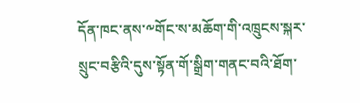དོན་ཁང་ནས་༸གོང་ས་མཆོག་གི་འཁྲུངས་སྐར་སྲུང་བརྩིའི་དུས་སྟོན་གོ་སྒྲིག་གནང་བའི་ཐོག་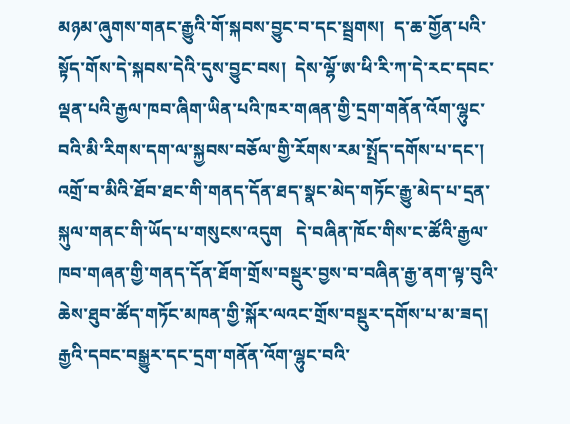མཉམ་ཞུགས་གནང་རྒྱུའི་གོ་སྐབས་བྱུང་བ་དང་སྦྲགས།  ད་ཆ་གྱོན་པའི་སྟོད་གོས་དེ་སྐབས་དེའི་དུས་བྱུང་བས།  དེས་ལྷོ་ཨ་ཕི་རི་ཀ་དེ་རང་དབང་ལྡན་པའི་རྒྱལ་ཁབ་ཞིག་ཡིན་པའི་ཁར་གཞན་གྱི་དྲག་གནོན་འོག་ལྷུང་བའི་མི་རིགས་དག་ལ་སྐྱབས་བཅོལ་གྱི་རོགས་རམ་སྤྲོད་དགོས་པ་དང་།    འགྲོ་བ་མིའི་ཐོབ་ཐང་གི་གནད་དོན་ཐད་སྣང་མེད་གཏོང་རྒྱུ་མེད་པ་དྲན་སྐུལ་གནང་གི་ཡོད་པ་གསུངས་འདུག   དེ་བཞིན་ཁོང་གིས་ང་ཚོའི་རྒྱལ་ཁབ་གཞན་གྱི་གནད་དོན་ཐོག་གྲོས་བསྡུར་བྱས་བ་བཞིན་རྒྱ་ནག་ལྟ་བུའི་ཆེས་ཐུབ་ཚོད་གཏོང་མཁན་གྱི་སྐོར་ལའང་གྲོས་བསྡུར་དགོས་པ་མ་ཟད།     རྒྱའི་དབང་བསྒྱུར་དང་དྲག་གནོན་འོག་ལྷུང་བའི་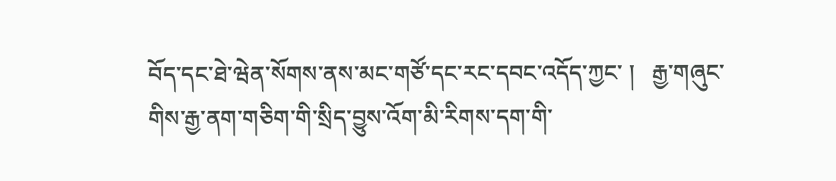བོད་དང་ཐེ་ཝེན་སོགས་ནས་མང་གཙོ་དང་རང་དབང་འདོད་ཀྱང་ །   རྒྱ་གཞུང་གིས་རྒྱ་ནག་གཅིག་གི་སྲིད་བྱུས་འོག་མི་རིགས་དག་གི་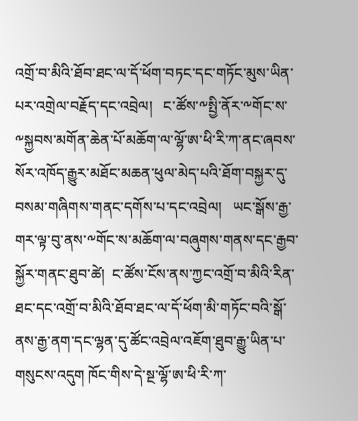འགྲོ་བ་མིའི་ཐོབ་ཐང་ལ་དོ་ཕོག་བཏང་དང་གཏོང་མུས་ཡིན་པར་འགྲེལ་བརྗོད་དང་འབྲེལ།   ང་ཚོས་༸སྤྱི་ནོར་༸གོང་ས་༸སྐྱབས་མགོན་ཆེན་པོ་མཆོག་ལ་ལྷོ་ཨ་ཕི་རི་ཀ་ནང་ཞབས་སོར་འཁོད་རྒྱུར་མཐོང་མཆན་ཕུལ་མེད་པའི་ཐོག་བསྐྱར་དུ་བསམ་གཞིགས་གནང་དགོས་པ་དང་འབྲེལ།   ཡང་སྒོས་རྒྱ་གར་ལྟ་བུ་ནས་༸གོང་ས་མཆོག་ལ་བཞུགས་གནས་དང་རྒྱབ་སྐྱོར་གནང་ཐུབ་ཚེ།  ང་ཚོས་ངོས་ནས་ཀྱང་འགྲོ་བ་མིའི་རིན་ཐང་དང་འགྲོ་བ་མིའི་ཐོབ་ཐང་ལ་དོ་ཕོག་མི་གཏོང་བའི་སྒོ་ནས་རྒྱ་ནག་དང་ལྷན་དུ་ཚོང་འབྲེལ་འཇོག་ཐུབ་རྒྱུ་ཡིན་པ་གསུངས་འདུག ཁོང་གིས་དེ་སྔ་ལྷོ་ཨ་ཕི་རི་ཀ་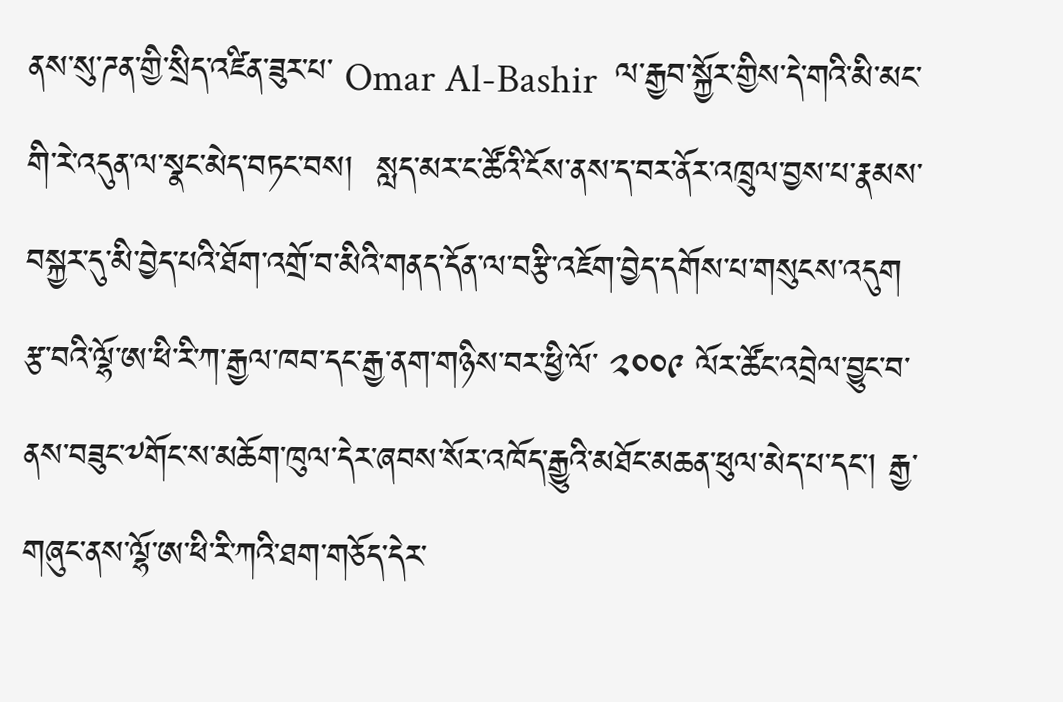ནས་སུ་ཌན་གྱི་སྲིད་འཛིན་ཟུར་པ་ Omar Al-Bashir  ལ་རྒྱབ་སྐྱོར་གྱིས་དེ་གའི་མི་མང་གི་རེ་འདུན་ལ་སྣང་མེད་བཏང་བས།  སླད་མར་ང་ཚོའི་ངོས་ནས་ད་བར་ནོར་འཁྲུལ་བྱས་པ་རྣམས་བསྐྱར་དུ་མི་བྱེད་པའི་ཐོག་འགྲོ་བ་མིའི་གནད་དོན་ལ་བརྩི་འཇོག་བྱེད་དགོས་པ་གསུངས་འདུག རྩ་བའི་ལྷོ་ཨ་ཕི་རི་ཀ་རྒྱལ་ཁབ་དང་རྒྱ་ནག་གཉིས་བར་ཕྱི་ལོ་ ༢༠༠༩ ལོར་ཚོང་འབྲེལ་བྱུང་བ་ནས་བཟུང་༸གོང་ས་མཆོག་ཁུལ་དེར་ཞབས་སོར་འཁོད་རྒྱུའི་མཐོང་མཆན་ཕུལ་མེད་པ་དང་། རྒྱ་གཞུང་ནས་ལྷོ་ཨ་ཕི་རི་ཀའི་ཐག་གཅོད་དེར་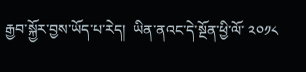རྒྱབ་སྐྱོར་བྱས་ཡོད་པ་རེད།  ཡིན་ནའང་དེ་སྔོན་ཕྱི་ལོ་ ༢༠༡༨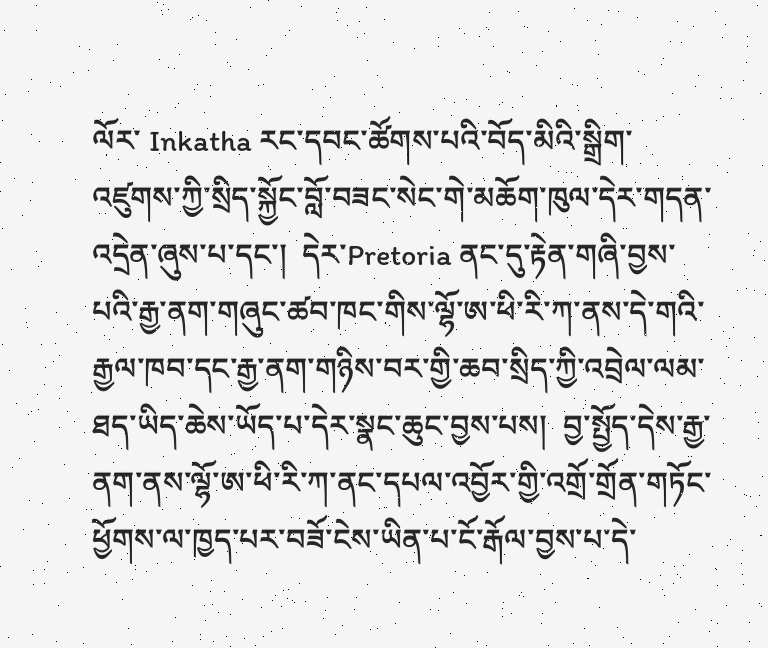ལོར་ Inkatha རང་དབང་ཚོགས་པའི་བོད་མིའི་སྒྲིག་འཛུགས་ཀྱི་སྲིད་སྐྱོང་བློ་བཟང་སེང་གེ་མཆོག་ཁུལ་དེར་གདན་འདྲེན་ཞུས་པ་དང་།  དེར་Pretoria ནང་དུ་རྟེན་གཞི་བྱས་པའི་རྒྱ་ནག་གཞུང་ཚབ་ཁང་གིས་ལྷོ་ཨ་ཕི་རི་ཀ་ནས་དེ་གའི་རྒྱལ་ཁབ་དང་རྒྱ་ནག་གཉིས་བར་གྱི་ཆབ་སྲིད་ཀྱི་འབྲེལ་ལམ་ཐད་ཡིད་ཆེས་ཡོད་པ་དེར་སྣང་ཆུང་བྱས་པས།  བྱ་སྤྱོད་དེས་རྒྱ་ནག་ནས་ལྷོ་ཨ་ཕི་རི་ཀ་ནང་དཔལ་འབྱོར་གྱི་འགྲོ་གྲོན་གཏོང་ཕྱོགས་ལ་ཁྱད་པར་བཟོ་ངེས་ཡིན་པ་ངོ་རྒོལ་བྱས་པ་དེ་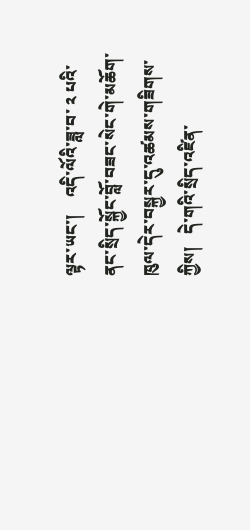ལྟར་ཡང་།    འདི་ལོའི་ཟླ་བ་ ༢ པའི་ནང་སྲིད་སྐྱོང་བློ་བཟང་སེང་གེ་མཆོག་ཁུལ་དེར་བསྐྱར་དུ་འཚམས་གཟིགས་ཀྱིས།   དེ་གའི་སྲིད་འཛིན་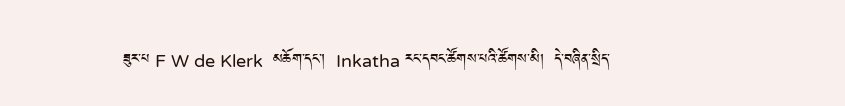ཟུར་པ F W de Klerk  མཆོག་དང་།  Inkatha རང་དབང་ཚོགས་པའི་ཚོགས་མི།  དེ་བཞིན་སྲིད་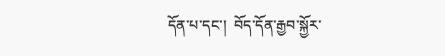དོན་པ་དང་།  བོད་དོན་རྒྱབ་སྐྱོར་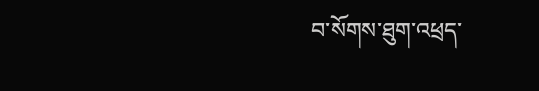བ་སོགས་ཐུག་འཕྲད་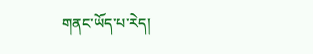གནང་ཡོད་པ་རེད།